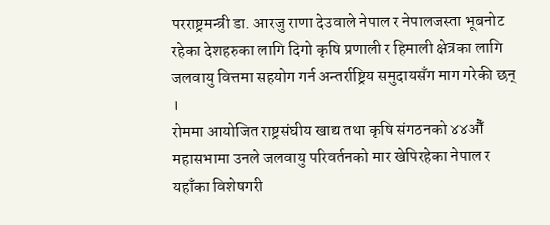परराष्ट्रमन्त्री डा. आरजु राणा देउवाले नेपाल र नेपालजस्ता भूबनोट रहेका देशहरुका लागि दिगो कृषि प्रणाली र हिमाली क्षेत्रका लागि जलवायु वित्तमा सहयोग गर्न अन्तर्राष्ट्रिय समुदायसँग माग गरेकी छन् ।
रोममा आयोजित राष्ट्रसंघीय खाद्य तथा कृषि संगठनको ४४औँ महासभामा उनले जलवायु परिवर्तनको मार खेपिरहेका नेपाल र यहाँका विशेषगरी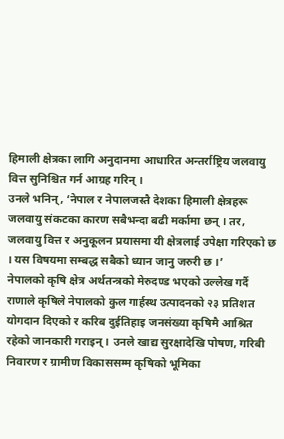हिमाली क्षेत्रका लागि अनुदानमा आधारित अन्तर्राष्ट्रिय जलवायु वित्त सुनिश्चित गर्न आग्रह गरिन् ।
उनले भनिन्, ‘नेपाल र नेपालजस्तै देशका हिमाली क्षेत्रहरू जलवायु संकटका कारण सबैभन्दा बढी मर्कामा छन् । तर, जलवायु वित्त र अनुकूलन प्रयासमा यी क्षेत्रलाई उपेक्षा गरिएको छ । यस विषयमा सम्बद्ध सबैको ध्यान जानु जरुरी छ ।’
नेपालको कृषि क्षेत्र अर्थतन्त्रको मेरुदण्ड भएको उल्लेख गर्दै राणाले कृषिले नेपालको कुल गार्हस्थ उत्पादनको २३ प्रतिशत योगदान दिएको र करिब दुईतिहाइ जनसंख्या कृषिमै आश्रित रहेको जानकारी गराइन् । उनले खाद्य सुरक्षादेखि पोषण, गरिबी निवारण र ग्रामीण विकाससम्म कृषिको भूमिका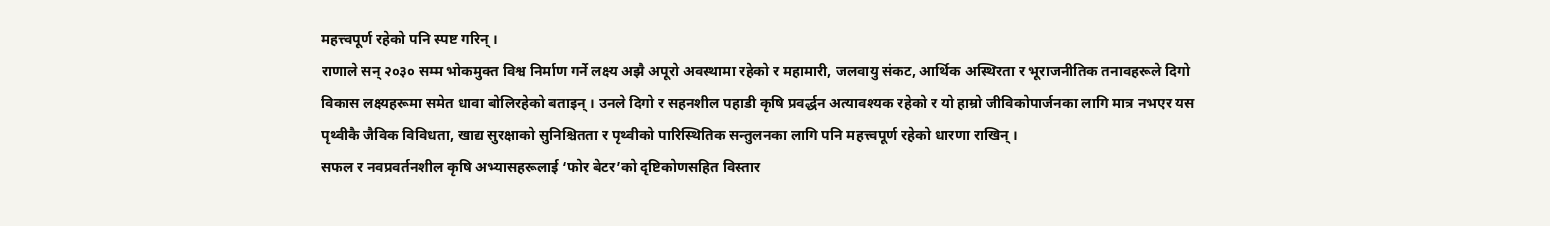महत्त्वपूर्ण रहेको पनि स्पष्ट गरिन् ।
राणाले सन् २०३० सम्म भोकमुक्त विश्व निर्माण गर्ने लक्ष्य अझै अपूरो अवस्थामा रहेको र महामारी, जलवायु संकट, आर्थिक अस्थिरता र भूराजनीतिक तनावहरूले दिगो विकास लक्ष्यहरूमा समेत धावा बोलिरहेको बताइन् । उनले दिगो र सहनशील पहाडी कृषि प्रवर्द्धन अत्यावश्यक रहेको र यो हाम्रो जीविकोपार्जनका लागि मात्र नभएर यस पृथ्वीकै जैविक विविधता, खाद्य सुरक्षाको सुनिश्चितता र पृथ्वीको पारिस्थितिक सन्तुलनका लागि पनि महत्त्वपूर्ण रहेको धारणा राखिन् ।
सफल र नवप्रवर्तनशील कृषि अभ्यासहरूलाई ‘फोर बेटर’को दृष्टिकोणसहित विस्तार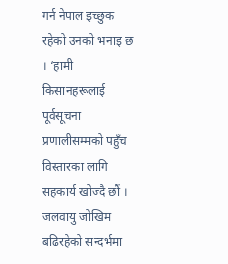गर्न नेपाल इच्छुक रहेको उनको भनाइ छ । ‘हामी किसानहरूलाई पूर्वसूचना प्रणालीसम्मको पहुँच विस्तारका लागि सहकार्य खोज्दै छौं । जलवायु जोखिम बढिरहेको सन्दर्भमा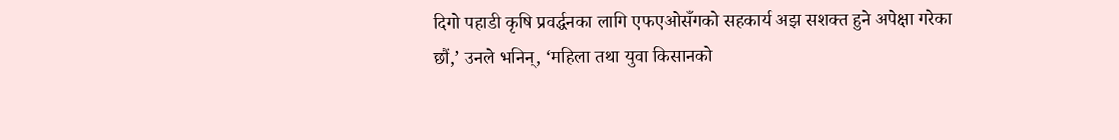दिगो पहाडी कृषि प्रवर्द्धनका लागि एफएओसँगको सहकार्य अझ सशक्त हुने अपेक्षा गरेका छौं,’ उनले भनिन्, ‘महिला तथा युवा किसानको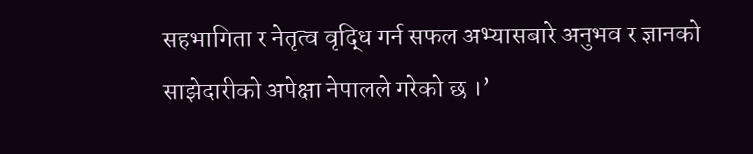सहभागिता र नेतृत्व वृद्धि गर्न सफल अभ्यासबारे अनुभव र ज्ञानको साझेदारीको अपेक्षा नेपालले गरेको छ ।’